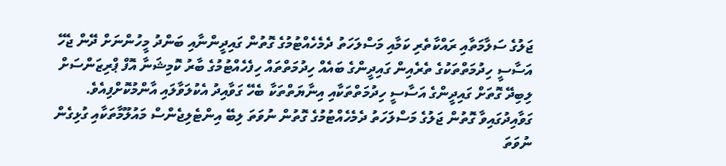ޖަލުގެ ސަލާމަތާއި ރައްކާތެރި ކަމާއި މަސްލަހަތު ދެމެހެއްޓުމުގެ ގޮތުން ގައިދީންނާއި ބަންދު މީހުންނަށް ދޭން ޖެހޭ އަސާސީ ހިދުމަތްތަކުގެ ތެރެއިން ގައިދީންގެ ބައެއް ހިދުމަތްތައް ހިފެހެއްޓުމުގެ ބާރު ކޮމިޝަނާ އޮފް ޕްރިޒަންސަށް ލިބިދޭ ގޮތަށް ގައިދީންގެ އަސާސީ ހިދުމަތްތަކާއި އިނާޔަތްތަކާ ބެހޭ ގަވާއިދު އެކުލަވާލައި އާންމުކޮށްފިއެވެ.
ގަވާއިދުގައިވާ ގޮތުން ޖަލުގެ މަސްލަހަތު ދެމެހެއްޓުމުގެ ގޮތުން ނުވަތަ ލިބޭ އިންޓެލިޖެންސް މައުލޫމާތަކާއި ގުޅިގެން ނުވަތަ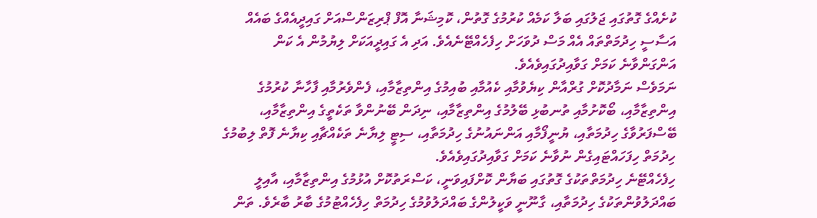ކުށެއްގެ ގޮތުގައި ޖަލުގައި ބަލާ ކަމެއް ކުރުމުގެ ގޮތުން، ކޮމިޝަނާ އޮފް ޕްރިޒަންސްއަށް ގައިދީއެއްގެ ބައެއް އަސާސީ ހިދުމަތްތައް އެއް މަސް ދުވަހަށް ހިފެހެއްޓޭނެއެވެ. އަދި އެ ގައިދީއަކަށް ލިޔުމުން އެ ކަން އަންގަންވާނެ ކަމަށް ގަވާއިދުގައިވެއެވެ.
ނަމަވެސް ނަމާދުކޮށް ގުރްއާން ކިޔެވުމާއި ކެއުމާއި ބުއިމުގެ އިންތިޒާމާއި، ފެންވެރުމާއި ފާހާނާ ކުރުމުގެ އިންތިޒާމާއި، ބޯކޮށުމާއި ތުނބުޅި ބޭލުމުގެ އިންތިޒާމާއި، ނިދަން ބޭނުންވާ ތަކެތީގެ އިންތިޒާމާއި، ބޭސްފަރުވާގެ ހިދުމަތާއި، ޔުނީފޯމާއި އަންނައުނުގެ ހިދުމަތާއި، ސިޓީ ލިޔާނެ ތަކެއްޗާއި ކިޔާނެ ފޮތް ލިބުމުގެ ހިދުމަތް ހިފަހައްޓައިގެން ނުވާނެ ކަމަށް ގަވާއިދުގައިވެއެވެ.
ހިފެހެއްޓޭނެ ހިދުމަތްތަކުގެ ގޮތުގައި ބަޔާން ކޮށްފައިވަނީ، ކަސްރަތުކޮށް އުޅުމުގެ އިންތިޒާމާއި، އާއިލީ ބައްދަލުވުންތަކުގެ ހިދުމަތާއި، ގާނޫނީ ވަކީލުންގެ ބައްދަލުވުމުގެ ހިދުމަތް ހިފެހެއްޓުމުގެ ބާރު ބާރެވެ. ތަން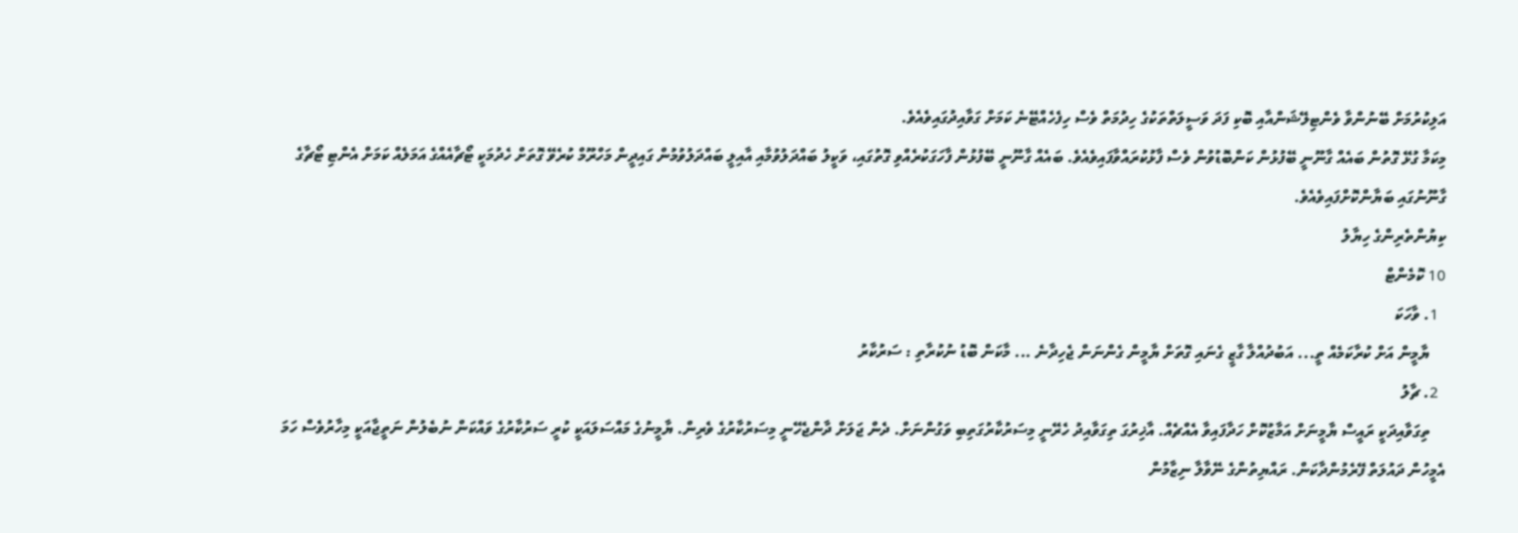އަލިކުރުމަށް ބޭނުންވާ ވެންޓިލޭޝަންއާއި ބޮކި ފަދަ ވަސީލަތްތަކުގެ ހިދުމަތް ވެސް ހިފެހެއްޓޭނެ ކަމަށް ގަވާއިދުގައިވެއެވެ.
މިކަމާ ގުޅޭ ގޮތުން ބައެއް ގާނޫނީ ބޭފުޅުން ކަންބޮޑުވުން ވެސް ފާޅުކުރައްވާފައިވެއެވެ. ބައެއް ގާނޫނީ ބޭފުޅުން ފާހަގަކުރެއްވި ގޮތުގައި، ވަކީލު ބައްދަލުވުމާއި އާއިލީ ބައްދަލުވުމުން ގައިދީން މަހްރޫމް ކުރެވޭ ގޮތަށް ހެދުމަކީ ޓޯޗާއެއްގެ އަމަލެއް ކަމަށް އެންޓި ޓޯޗާގެ ގާނޫނުގައި ބަޔާންކޮށްފައިވެއެވެ.
ކިޔުންތެރިންގެ ހިޔާލު
10 ކޮމެންޓް
  1. ވާހަކަ
    ޔާމީން އަށް ކުރާކަމެއް ތީ... އަބުދުއްލާ ގާޒީ ގެނައި ގޮތަށް ޔާމީން ގެންނަން ޖެހިދާނެ ... މާކަން ބޮޑު ނުކުރާތި : ސަރުކާރު
  2. ޗާލު
    ތިގަވާއިދަކީ ރައީސް ޔާމީނަށް އަމާޒުކޮށް ހަދާފައިވާ އެއްޗެއް. އާޚިރުގަ ތިގަވާއިދު ހެރޭނީ މިސަރުކާރުގަތިބި ވަގުންނަށް. ދެން ޖަލަށް ދާންޖެހޭނީ މިސަރުކާރުގެ ވެރިން. ޔާމީނުގެ މައްސަލައަކީ ކުރީ ސަރުކާރުގެ ވައްކަން ނުބެލުން ނަތީޖާއަކީ މިހާރުވެސް ހަމަ އެމީހުން ދައުލަތް ފޭރެމުންދާކަން. ރައްޔިތުންގެ ނޭވާލާ ނިޒާމުން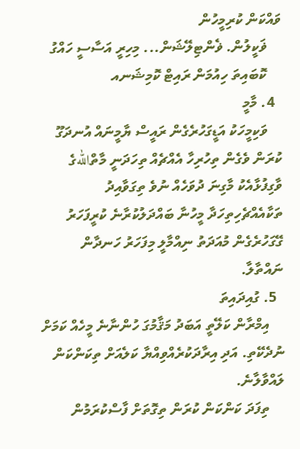ވައްކަން ކުރިމީހުން
    ޥަކީލުން. ޥެންޓިލޭޝަން... މިހިރީ އަސާސީ ހައްގު
    ކޮބައިތަ ހިއުމަން ރައިޓް ކޮމިޝަނއ
  4. މާމީ
    ވަކިމީހަކު އަޑީގަހުރެގެން ރައީސް ޔާމީނައް އުނދަގޫ ކުރަން ވެގެން ތިހުރިހާ އެއްޗެއް ތިހަދަނީ މާތްاللهގެ ވާގިފުޅާއެކު މާގިނަ ދުވަހެއް ނުވެ ތިގަވާއިދު ތަކާއެއްޗެހިތިހަދާ މީހުނާ ބައްދަލުކުރާނެ ކުރީފަހަރު ގޭގަހުރެގެން މުއަދަތު ނިއްމާލީ މިފަހަރު ހަނދާން ނައްތާލާ.
  5. ގުއިދައިތަ
    އިމްރާން ކަލޭތީ އަބަދު މަޤާމުގަ ހުންނާނެ މީހެއް ކަމަށް ނުދެކޭތި. އަދި އިރާދަކުރެއްވިއްޔާ ކަލެއަށް ތިކަންކަން ލައްވާލާނެ.
    ތިފަދަ ކަންކަން ކުރަން ތިގޮތަށް ފާސްކުރަމުން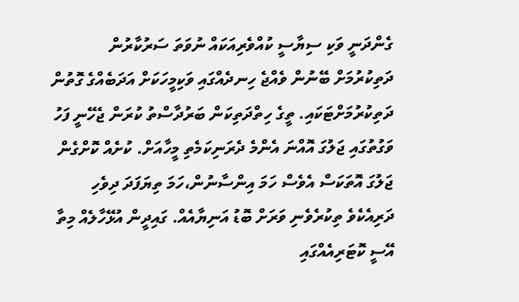ގެންދަނީ ވަކި ސިޔާސީ ކުއްވެރިއަކައް ނުވަތަ ސަރުކާރުން ދަތިކުރުމަށް ބޭނުން ވެއްޖެ ހިނދެއްގައި ވަކިމީހަކަށް އަދަބެއްގެ ގޮތުން ދަތިކުރުމަށްޓަކައި. ތީގެ ހިތްދަތިކަން ބަރުދާސްތު ކުރަން ޖެހޭނީ ފަހު ވަގުތުގައި ޖަލުގަ އޮއްނަ އެންމެ ދެރަނިކަމެތި މީހާއަށް. ކުށެއް ކޮށްގެން ޖަލުގަ އޮތަކަސް އެވެސް ހަމަ އިންސާނުން،ހަމަ ތިޔަފަދަ ދިވެހި ދަރިއެކެވެ ތިކުރެވެނި ވަރަށް ބޮޑު އަނިޔާއެއް. ގައިދީން އުޅޭހާލެއް މިތާ އޭސީ ކޮޓަރިއެއްގައި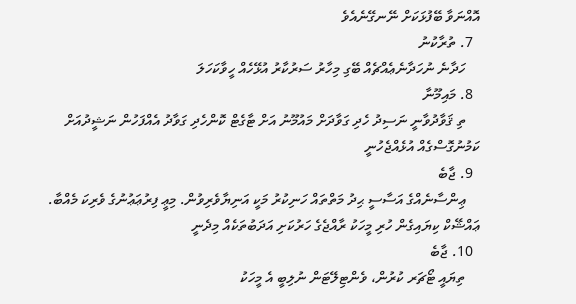އޮއްނަވާ ބޭފުޅަކަށް ނޭނގޭނެއެވެ
  7. ތުރާކުނު
    ހަދާނެ ނުހަދާނެޢެއްޗެއް ބޭގި މިހާރު ސަރުކާރު އުޅޭހެއް ހީވާކަހަލަ
  8. މައިމޫނާ
    ތި ޤަވާދުވާނީ ނަސިދު ހެދި ގަވާދަށް މައުމޫނު އަށް ޓާގެޓް ކޮންހެދި ގަވާދު އެއްފަހުން ނަޝީދުއަށް ކަމުނުގޮސްގެއް އުޅެއްޖެހުނީ
  9. ޖާބެ
    ޢިންސާނެއްގެ އަސާސީ ޙިދު މަތްތައް ހަނިކުރު މަކީ އަނިޔާވެރިވުން. މިޢީ ފިރުޢަޢުނުގެ ވެރިކަ މެއްބާ. ޢައްޝޭކް ކިޔައިގެން ހުރި މީހަކު ރާއްޖެގެ ހަރުކަށި އަދަބުތަކެއް މިދެނީ
  10. ޖާބެ
    ތިޔައީ ޓޯޗަރ ކުރުން، ވެންޓިލޭޓަން ނުލިބީ އެ މީހަކު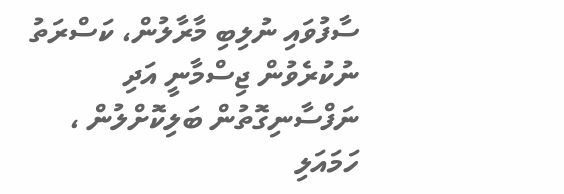ސާފުވައި ނުލިބި މާރާލުން، ކަސްރަތު ނުކުރެވުން ޖިސްމާނީ އަދި ނަފްސާނިގޮތުން ބަލިކޮށްލުން ، ހަމައަލި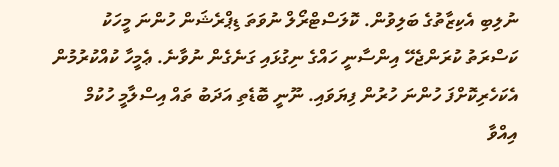ނުލިބި އެކިޒާތުގެ ބަލިވުން. ކޮލަސްޓްރޯލް ނުވަތަ ޑިޕްރެޝަން ހުންނަ މީހަކު ކަސްރަތު ކުރަންޖެހޭ އިންސާނީ ހައްގެ ނިގުޅައި ގަނެގެން ނުވާނެ. ޢެމީހާ ކުއްކުރުމުން އެކަހެރިކޮށްފަ ހުންނަ ހުރުން ފިޔަވައި. ނޫނީ ބޮޑެތި އަދަބު ތައް އިސްލާމީ ހުކުމް އިއްވާ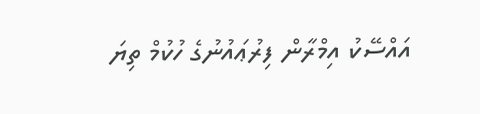އައްސޭކު އިމްރާން ފިރުޢައުނުގެ ހުކުމް ތިޔަ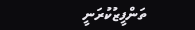ތަންފީޒުކުރަނީ